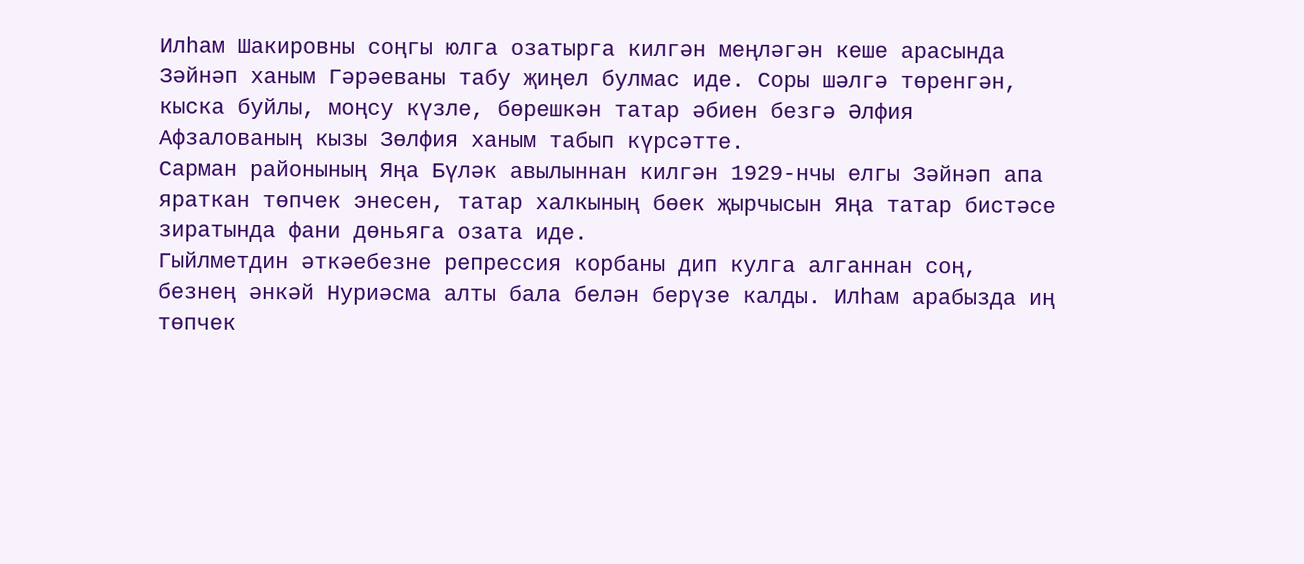Илһам Шакировны соңгы юлга озатырга килгән меңләгән кеше арасында Зәйнәп ханым Гәрәеваны табу җиңел булмас иде. Соры шәлгә төренгән, кыска буйлы, моңсу күзле, бөрешкән татар әбиен безгә Әлфия Афзалованың кызы Зөлфия ханым табып күрсәтте.
Сарман районының Яңа Бүләк авылыннан килгән 1929-нчы елгы Зәйнәп апа яраткан төпчек энесен, татар халкының бөек җырчысын Яңа татар бистәсе зиратында фани дөньяга озата иде.
Гыйлметдин әткәебезне репрессия корбаны дип кулга алганнан соң, безнең әнкәй Нуриәсма алты бала белән берүзе калды. Илһам арабызда иң төпчек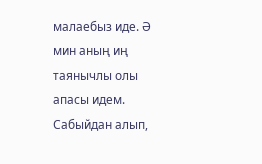малаебыз иде. Ә мин аның иң таянычлы олы апасы идем. Сабыйдан алып,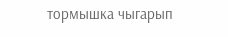тормышка чыгарып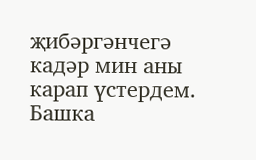җибәргәнчегә кадәр мин аны карап үстердем.
Башка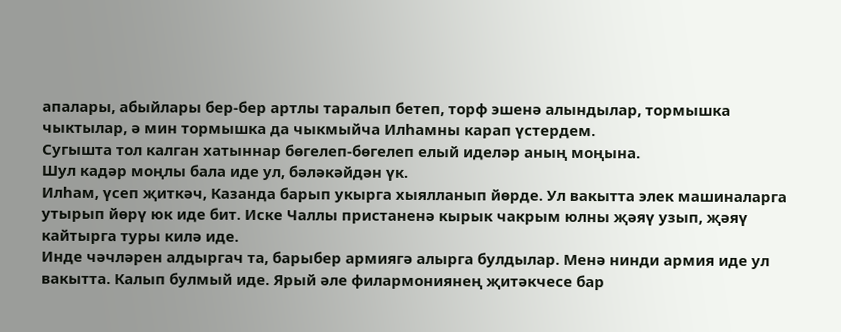апалары, абыйлары бер-бер артлы таралып бетеп, торф эшенә алындылар, тормышка чыктылар, ә мин тормышка да чыкмыйча Илһамны карап үстердем.
Сугышта тол калган хатыннар бөгелеп-бөгелеп елый иделәр аның моңына.
Шул кадәр моңлы бала иде ул, бәләкәйдән үк.
Илһам, үсеп җиткәч, Казанда барып укырга хыялланып йөрде. Ул вакытта элек машиналарга утырып йөрү юк иде бит. Иске Чаллы пристаненә кырык чакрым юлны җәяү узып, җәяү кайтырга туры килә иде.
Инде чәчләрен алдыргач та, барыбер армиягә алырга булдылар. Менә нинди армия иде ул вакытта. Калып булмый иде. Ярый әле филармониянең җитәкчесе бар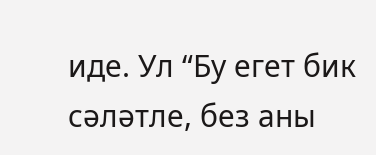иде. Ул “Бу егет бик сәләтле, без аны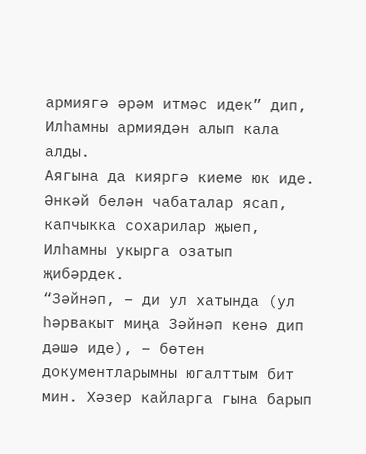армиягә әрәм итмәс идек” дип, Илһамны армиядән алып кала алды.
Аягына да кияргә киеме юк иде. Әнкәй белән чабаталар ясап, капчыкка сохарилар җыеп, Илһамны укырга озатып җибәрдек.
“Зәйнәп, – ди ул хатында (ул һәрвакыт миңа Зәйнәп кенә дип дәшә иде), – бөтен документларымны югалттым бит мин. Хәзер кайларга гына барып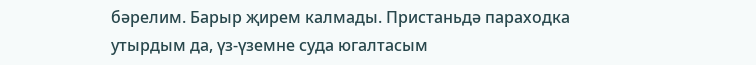бәрелим. Барыр җирем калмады. Пристаньдә параходка утырдым да, үз-үземне суда югалтасым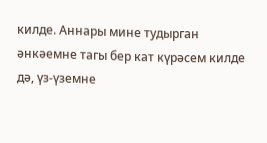килде. Аннары мине тудырган әнкәемне тагы бер кат күрәсем килде дә, үз-үземне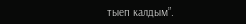тыеп калдым”.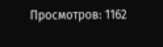Просмотров: 1162